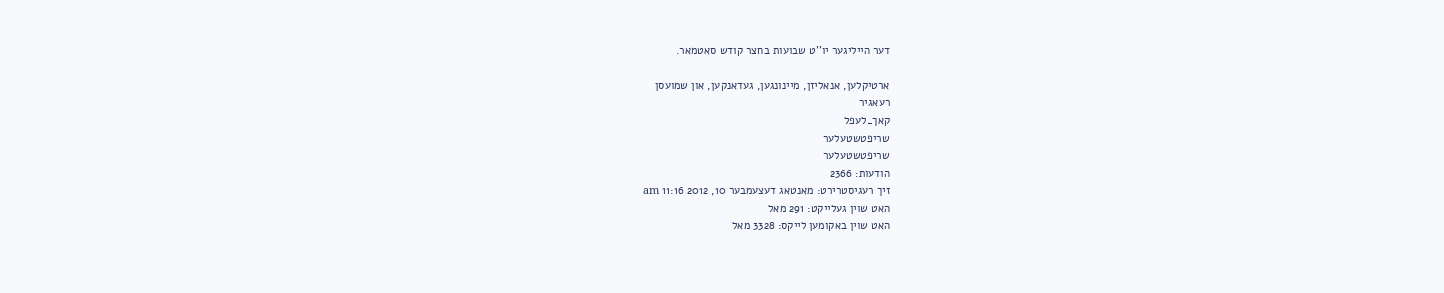דער הייליגער יו''ט שבועות בחצר קודש סאטמאר.

ארטיקלען, אנאליזן, מיינונגען, געדאנקען, און שמועסן
רעאגיר
קאך_לעפל
שריפטשטעלער
שריפטשטעלער
הודעות: 2366
זיך רעגיסטרירט: מאנטאג דעצעמבער 10, 2012 11:16 am
האט שוין געלייקט: 291 מאל
האט שוין באקומען לייקס: 3328 מאל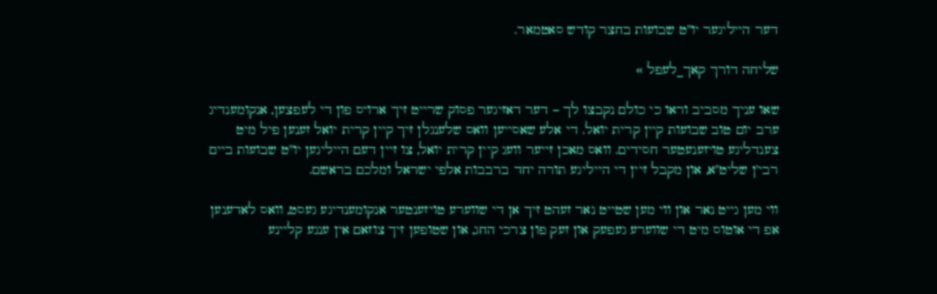דער הייליגער יו''ט שבועות בחצר קודש סאטמאר.

שליחה דורך קאך_לעפל »

שאו עניך מסביב וראו כי כולם נקבצו לך – דער דאזיגער פסוק שרייט זיך ארויס פון די לעפצען, אנקומענדיג ערב יום טוב שבועות קיין קרית יואל. די אלע שאסייען וואס שלענגלן זיך קיין קרית יואל זענען פיל מיט צענדליגע טויזענעטער חסידים. וואס מאכן זייער וועג קיין קרית יואל, צו זיין דעם הייליגען יו''ט שבועות ביים רבי'ן שליט''א, און מקבל זיין די הייליגע תורה יחד ברבבות אלפי ישראל ומלכם בראשם.

ווי מען גייט נאר און ווי מען שטייט נאר זעהט זיך אן די שווערע טויזענטער אנקומענדיגע געסט, וואס לאדענען אפ די אוטוס מיט די שווערע געפעק און זעק פון צרכי החג, און שטופען זיך צוזאם אין ענגע קליינע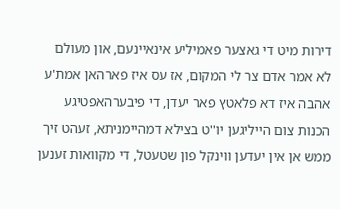דירות מיט די גאצער פאמיליע אינאיינעם, און מעולם לא אמר אדם צר לי המקום, אז עס איז פארהאן אמת'ע אהבה איז דא פלאטץ פאר יעדן, די פיבערהאפטיגע הכנות צום הייליגען יו''ט בצילא דמהיימניתא, זעהט זיך ממש אן אין יעדען ווינקל פון שטעטל, די מקוואות זענען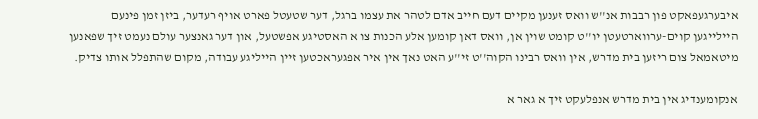איבערגעפאקט פון רבבות אנ''ש וואס זענען מקיים דעם חייב אדם לטהר את עצמו ברגל, דער שטעטל פארט אויף רעדער, ביזן זמן פינעם היילייגען קוים-ערווארטעטן יו''ט קומט שוין אן, וואס דאן קומען אלע הכנות צו א האסטיגע אפשטעל, און דער גאנצער עולם נעמט זיך שפאנען מיטאמאל צום ריזען בית מדרש, אין וואס רבינו הקוה''ט זי''ע האט נאך אין איר אפגעראכטען זיין הייליגע עבודה, מקום שהתפלל אותו צדיק.

אנקומענדיג אין בית מדרש אנפלעקט זיך א גאר א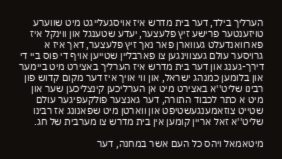הערליך בילד, דער בית מדרש איז אויסגעלייגט מיט שווערע טויזענטער פרישע זיץ פלעצער, יעדע שטענגל און ווינקל איז פארוואנדעלט געווארן פאר נאך זיץ פלעצער, דאך איז א גרויסער עולם געצווינגען צו פארבליין שטייען אויף די פוס ביי די דירך-גענג און דער בית מדרש איז הערליך באצירט מיט ביימער און בלומען כמנהג ישראל, און ווי אויך איז דער מקום קדוש פון רבינו שליט''א באצירט מיט אן הערליכען קינצליכען שער און מיט א כתר לכבוד התורה, דער גאנצער פולקעפיגער עולם שטייט צוזאמענגעשטיפט און ווארטן מיט שפאנונג אז רבינו שליט''א זאל אריין קומען אין בית מדרש צו מערבית של חג.

מיטאמאל ויהס כל העם אשר במחנה, דער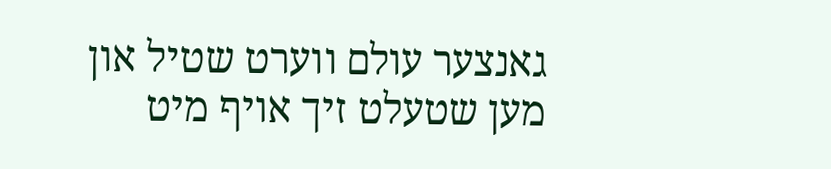גאנצער עולם ווערט שטיל און מען שטעלט זיך אויף מיט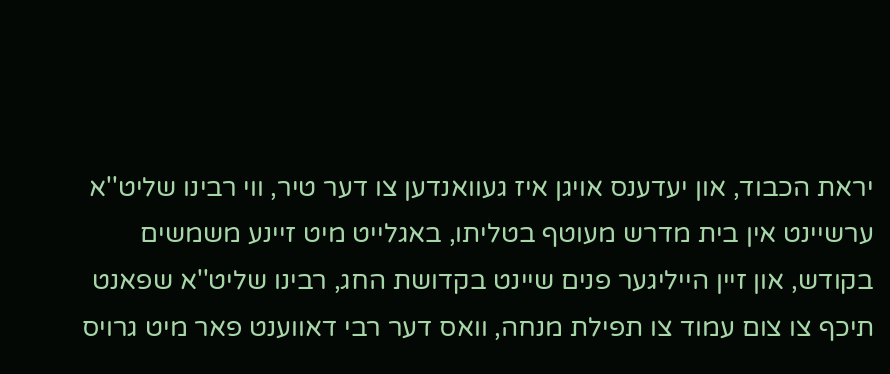יראת הכבוד, און יעדענס אויגן איז געוואנדען צו דער טיר, ווי רבינו שליט''א ערשיינט אין בית מדרש מעוטף בטליתו, באגלייט מיט זיינע משמשים בקודש, און זיין הייליגער פנים שיינט בקדושת החג, רבינו שליט''א שפאנט תיכף צו צום עמוד צו תפילת מנחה, וואס דער רבי דאווענט פאר מיט גרויס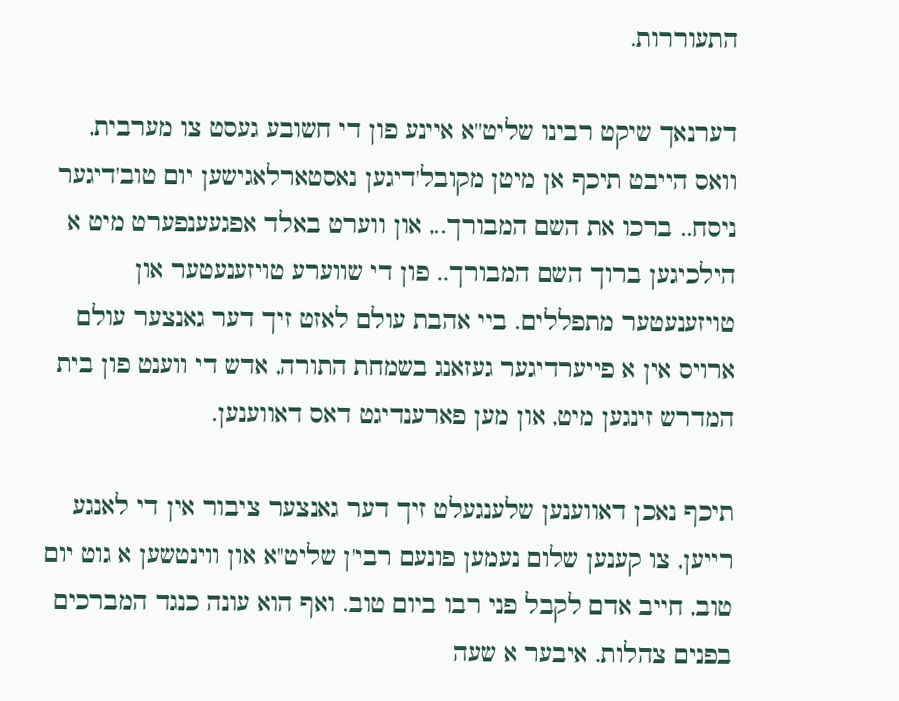התעוררות.

דערנאך שיקט רבינו שליט''א איינע פון די חשובע געסט צו מערבית, וואס הייבט תיכף אן מיטן מקובל'דיגען נאסטארלאגישען יום טוב'דיגער ניסח.. ברכו את השם המבורך.., און ווערט באלד אפגעענפערט מיט א הילכיגען ברוך השם המבורך.. פון די שווערע טויזענעטער און טויזענעטער מתפללים. ביי אהבת עולם לאזט זיך דער גאנצער עולם ארויס אין א פייערדיגער געזאנג בשמחת התורה, אדש די ווענט פון בית המדרש זינגען מיט, און מען פארענדיגט דאס דאווענען.

תיכף נאכן דאווענען שלענגעלט זיך דער גאנצער ציבור אין די לאנגע רייען, צו קענען שלום נעמען פונעם רבי'ן שליט''א און ווינטשען א גוט יום טוב, חייב אדם לקבל פני רבו ביום טוב. ואף הוא עונה כנגד המברכים בפנים צהלות. איבער א שעה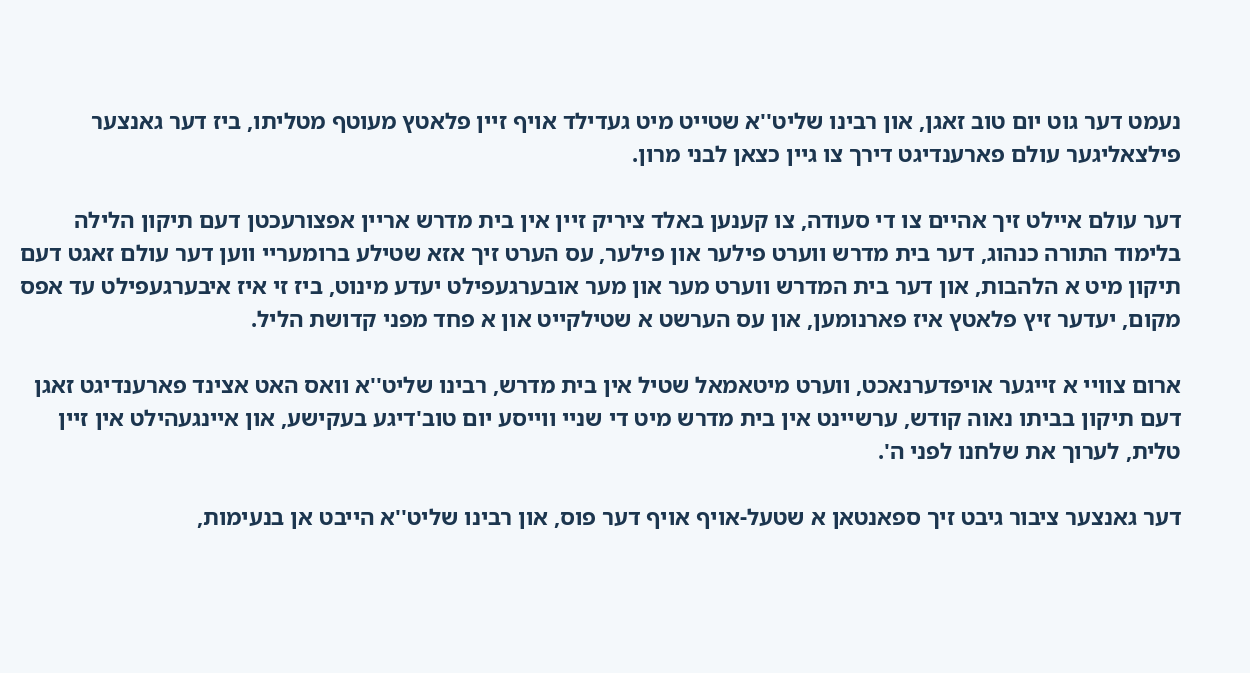נעמט דער גוט יום טוב זאגן, און רבינו שליט''א שטייט מיט געדילד אויף זיין פלאטץ מעוטף מטליתו, ביז דער גאנצער פילצאליגער עולם פארענדיגט דירך צו גיין כצאן לבני מרון.

דער עולם איילט זיך אהיים צו די סעודה, צו קענען באלד ציריק זיין אין בית מדרש אריין אפצורעכטן דעם תיקון הלילה בלימוד התורה כנהוג, דער בית מדרש ווערט פילער און פילער, עס הערט זיך אזא שטילע ברומעריי ווען דער עולם זאגט דעם תיקון מיט א הלהבות, און דער בית המדרש ווערט מער און מער אובערגעפילט יעדע מינוט, ביז זי איז איבערגעפילט עד אפס מקום, יעדער זיץ פלאטץ איז פארנומען, און עס הערשט א שטילקייט און א פחד מפני קדושת הליל.

ארום צוויי א זייגער אויפדערנאכט, ווערט מיטאמאל שטיל אין בית מדרש, רבינו שליט''א וואס האט אצינד פארענדיגט זאגן דעם תיקון בביתו נאוה קודש, ערשיינט אין בית מדרש מיט די שניי ווייסע יום טוב'דיגע בעקישע, און איינגעהילט אין זיין טלית, לערוך את שלחנו לפני ה'.

דער גאנצער ציבור גיבט זיך ספאנטאן א שטעל-אויף אויף דער פוס, און רבינו שליט''א הייבט אן בנעימות,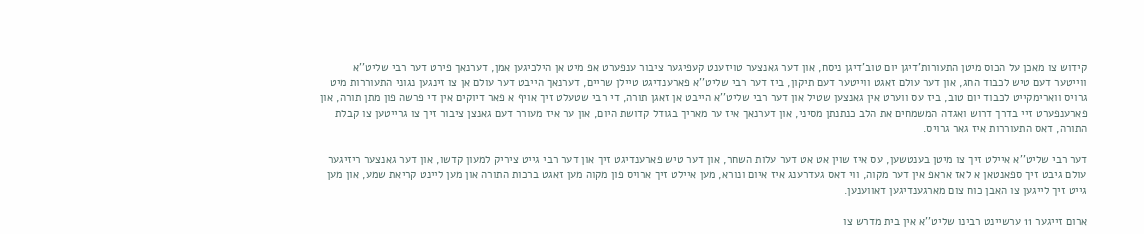קידוש צו מאכן על הכוס מיטן התעורות'דיגן יום טוב'דיגן ניסח, און דער גאנצער טויזענט קעפיגער ציבור ענפערט אפ מיט אן הילכיגען אמן, דערנאך פירט דער רבי שליט''א ווייטער דעם טיש לכבוד החג, און דער עולם זאגט ווייטער דעם תיקון, ביז דער רבי שליט''א פארענדיגט טיילן שריים, דערנאך הייבט דער עולם אן צו זינגען נגוני התעוררות מיט גרויס ווארימקייט לכבוד יום טוב, ביז עס ווערט אין גאנצען שטיל און דער רבי שליט''א הייבט אן זאגן תורה, די רבי שטעלט זיך אויף א פאר דיוקים אין די פרשה פון מתן תורה, און פארענפערט זיי בדרך דרוש ואגדה המשמחים את הלב כנתנתן מסיני, און דערנאך איז ער מאריך בגודל קדושת היום, און ער איז מעורר דעם גאנצן ציבור זיך צו גרייטען צו קבלת התורה, דאס התעוררות איז גאר גרויס.

דער רבי שליט''א איילט זיך צו מיטן בענטשען, עס איז שוין אט אט דער עלות השחר, און דער טיש פארענדיגט זיך און דער רבי גייט ציריק למעון קדשו, און דער גאנצער ריזיגער עולם גיבט זיך ספאנטאן א לאז אראפ אין דער מקוה, ווי דאס געדרענג איז איום ונורא, מען איילט זיך ארויס פון מקוה מען זאגט ברכות התורה און מען ליינט קריאת שמע, און מען גייט זיך לייגען צו האבן כוח צום מארגענדיגען דאווענען.

ארום זייגער 11 ערשיינט רבינו שליט''א אין בית מדרש צו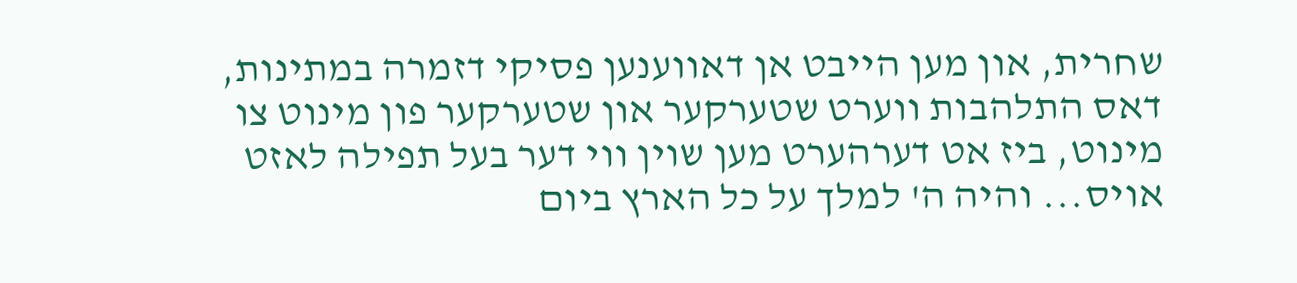שחרית, און מען הייבט אן דאווענען פסיקי דזמרה במתינות, דאס התלהבות ווערט שטערקער און שטערקער פון מינוט צו מינוט, ביז אט דערהערט מען שוין ווי דער בעל תפילה לאזט אויס... והיה ה' למלך על כל הארץ ביום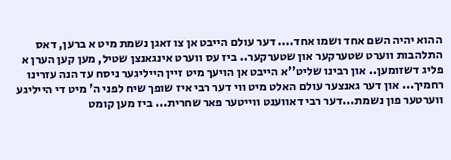ההוא יהיה השם אחד ושמו אחד.... דער עולם הייבט אן צו זאגן נשמת מיט א ברען, דאס התלהבות ווערט שטערקער און שטערקער.. ביז עס ווערט אינגאנצן שטיל, מען קען הערן א פליג דשזומען.. און רבינו שליט''א הייבט אן הויעך מיט זיין הייליגער ניסח עד הנה עזרינו רחמיך... און דער גאנצער עולם האלט מיט ווי דער רבי איז שופך שיח לפני ה' מיט די הייליגע ווערטער פון נשמת...דער רבי דאווענט ווייטער פאר שחרית... ביז מען קומט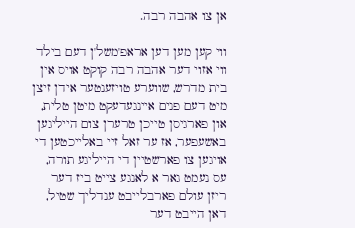אן צו אהבה רבה.

ווי קען מען דען אראפ'משל'ן דעם בילד ווי אזוי דער אהבה רבה קוקט אויס אין בית מדרש, שווערע טויזענטער אידן זיצן מיט דעם פנים איינגעדעקט מיטן טלית, און פארגיסן טייכן טרערן צום הייליגען באשעפער, אז ער זאל זיי באלייכטען די אויגען צו פארשטיין די הייליגע תורה, עס נעמט גאר א לאנגע צייט ביז דער ריזן עולם פארבלייבט ענדליך שטיל, דאן הייבט דער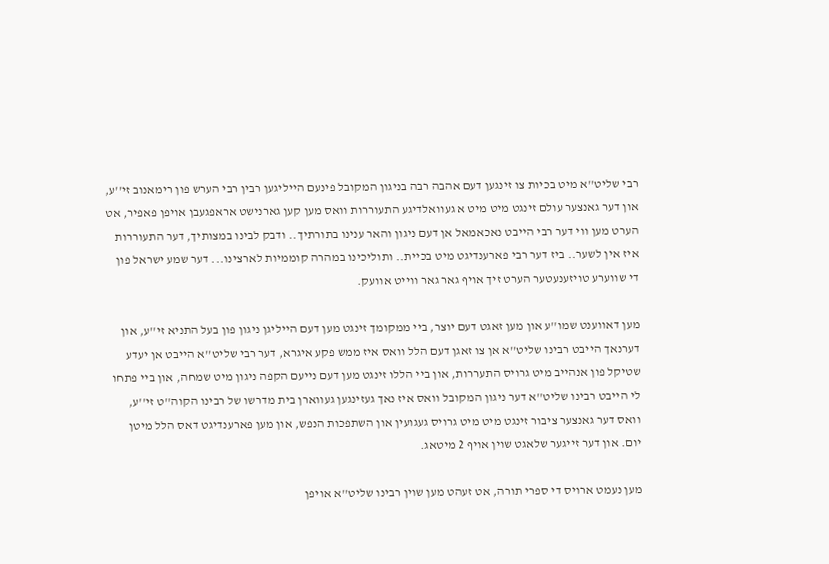רבי שליט''א מיט בכיות צו זינגען דעם אהבה רבה בניגון המקובל פינעם הייליגען רבין רבי הערש פון רימאנוב זי''ע, און דער גאנצער עולם זינגט מיט מיט א געוואלדיגע התעוררות וואס מען קען גארנישט אראפגעבן אויפן פאפיר, אט הערט מען ווי דער רבי הייבט נאכאמאל אן דעם ניגון והאר ענינו בתורתיך.. ודבק לבינו במצותיך, דער התעוררות איז אין לשער.. ביז דער רבי פארענדיגט מיט בכיית.. ותוליכינו במהרה קוממיות לארצינו... דער שמע ישראל פון די שווערע טויזענעטער הערט זיך אויף גאר גאר ווייט אוועק.

מען דאווענט שמו''ע און מען זאגט דעם יוצר, ביי ממקומך זינגט מען דעם הייליגן ניגון פון בעל התניא זי''ע, און דערנאך הייבט רבינו שליט''א אן צו זאגן דעם הלל וואס איז ממש פקע איגרא, דער רבי שליט''א הייבט אן יעדע שטיקל פון אנהייב מיט גרויס התעררות, און ביי הללו זינגט מען דעם נייעם הקפה ניגון מיט שמחה, און ביי פתחו לי הייבט רבינו שליט''א דער ניגון המקובל וואס איז נאך געזינגען געווארן בית מדרשו של רבינו הקוה''ט זי''ע, וואס דער גאנצער ציבור זינגט מיט מיט גרויס געגועין און השתפכות הנפש, און מען פארענדיגט דאס הלל מיטן יום. און דער זייגער שלאגט שוין אויף 2 מיטאג.

מען נעמט ארויס די ספרי תורה, אט זעהט מען שוין רבינו שליט''א אויפן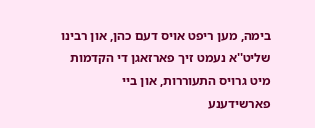בימה, מען ריפט אויס דעם כהן, און רבינו שליט''א נעמט זיך פארזאגן די הקדמות מיט גרויס התעוררות, און ביי פארשידענע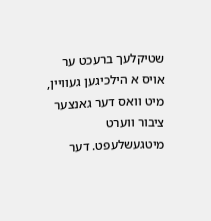שטיקלעך ברעכט ער אויס א הילכיגען געוויין, מיט וואס דער גאנצער ציבור ווערט מיטגעשלעפט. דער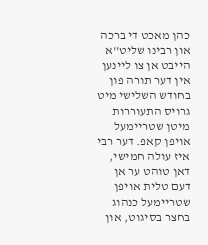כהן מאכט די ברכה און רבינו שליט''א הייבט אן צו ליינען אין דער תורה פון בחודש השלישי מיט גרויס התעוררות מיטן שטריימעל אויפן קאפ. דער רבי איז עולה חמישי, דאן טוהט ער אן דעם טלית אויפן שטריימעל כנהוג בחצר בסיגוט, און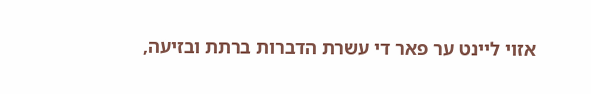אזוי ליינט ער פאר די עשרת הדברות ברתת ובזיעה,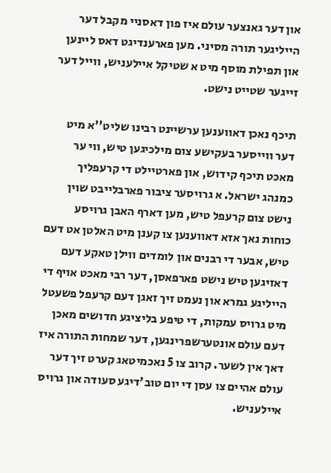און דער גאנצער עולם איז פון דאסניי מקבל דער הייליגער תורה מסיני. מען פארענדיגט דאס ליינען און תפילת מוסף מיט א שטיקל איילעניש, ווייל דער זייגער שטייט נישט.

תיכף נאכן דאווענען ערשיינט רבינו שליט''א מיט דער ווייסער בעקישע צום מילכיגען טיש, ווי ער מאכט תיכף קידוש, און פארטיילט די קרעפליך כמנהג ישראל. א גרויסער ציבור פארבלייבט שוין נישט צום קרעפל טיש, מען דארף האבן גרויסע כוחות נאך אזא דאווענען צו קענן מיט האלטן אט דעם טיש, אבער די רבנים און לומדים ווילן טאקע דעם דאזיגען טיש נישט פארפאסן, דער רבי מאכט אויף די הייליגע גמרא און נעמט זיך זאגן דעם קרעפל פשעטל מיט גרויס עמקות, די טיפע בליציגע חדושים מאכן דעם עולם אונטערשפרינגען, דער שמחות התורה איז דאך אין לשער. קרוב צו 5 נאכמיטאג קערט זיך דער עולם אהיים צו עסן די יום טוב'דיגע סעודה און גרויס איילעניש.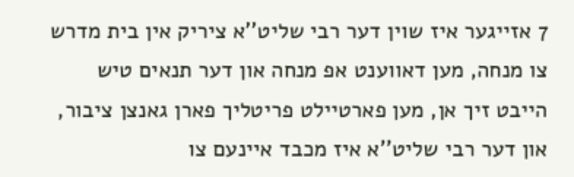7 אזייגער איז שוין דער רבי שליט''א ציריק אין בית מדרש צו מנחה, מען דאווענט אפ מנחה און דער תנאים טיש הייבט זיך אן, מען פארטיילט פריטליך פארן גאנצן ציבור, און דער רבי שליט''א איז מכבד איינעם צו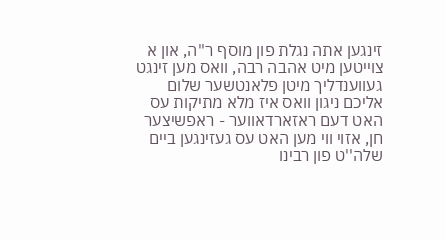זינגען אתה נגלת פון מוסף ר''ה, און א צוייטען מיט אהבה רבה, וואס מען זינגט געווענדליך מיטן פלאנטשער שלום אליכם ניגון וואס איז מלא מתיקות עס האט דעם ראזארדאווער - ראפשיצער חן, אזוי ווי מען האט עס געזינגען ביים שלה''ט פון רבינו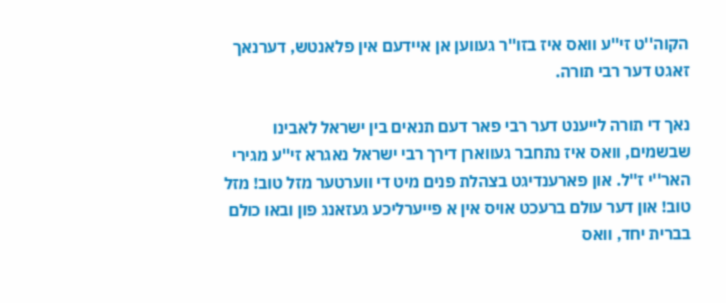הקוה''ט זי''ע וואס איז בזו''ר געווען אן איידעם אין פלאנטש, דערנאך זאגט דער רבי תורה.

נאך די תורה לייענט דער רבי פאר דעם תנאים בין ישראל לאבינו שבשמים, וואס איז נתחבר געווארן דירך רבי ישראל נאגרא זי''ע מגירי האר''י ז''ל. און פארענדיגט בצהלת פנים מיט די ווערטער מזל טוב! מזל טוב! און דער עולם ברעכט אויס אין א פייערליכע געזאנג פון ובאו כולם בברית יחד, וואס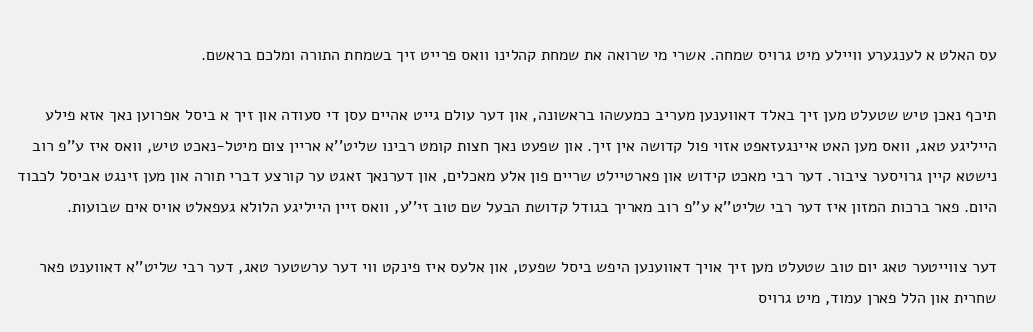עס האלט א לענגערע וויילע מיט גרויס שמחה. אשרי מי שרואה את שמחת קהלינו וואס פרייט זיך בשמחת התורה ומלכם בראשם.

תיכף נאכן טיש שטעלט מען זיך באלד דאווענען מעריב כמעשהו בראשונה, און דער עולם גייט אהיים עסן די סעודה און זיך א ביסל אפרוען נאך אזא פילע הייליגע טאג, וואס מען האט איינגעזאפט אזוי פול קדושה אין זיך. און שפעט נאך חצות קומט רבינו שליט''א אריין צום מיטל-נאכט טיש, וואס איז ע''פ רוב נישטא קיין גרויסער ציבור. דער רבי מאכט קידוש און פארטיילט שריים פון אלע מאכלים, און דערנאך זאגט ער קורצע דברי תורה און מען זינגט אביסל לכבוד היום. פאר ברכות המזון איז דער רבי שליט''א ע''פ רוב מאריך בגודל קדושת הבעל שם טוב זי''ע, וואס זיין הייליגע הלולא געפאלט אויס אים שבועות.

דער צווייטער טאג יום טוב שטעלט מען זיך אויך דאווענען היפש ביסל שפעט, און אלעס איז פינקט ווי דער ערשטער טאג, דער רבי שליט''א דאווענט פאר שחרית און הלל פארן עמוד, מיט גרויס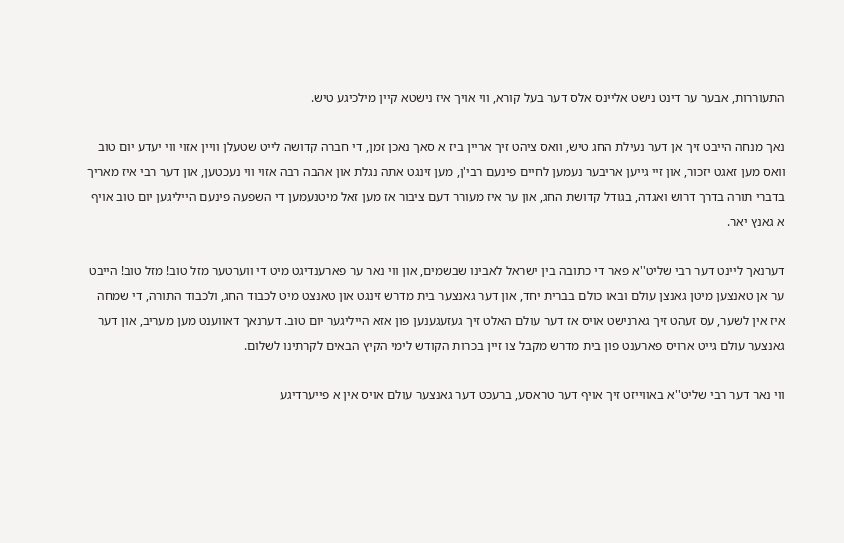התעוררות, אבער ער דינט נישט אליינס אלס דער בעל קורא, ווי אויך איז נישטא קיין מילכיגע טיש.

נאך מנחה הייבט זיך אן דער נעילת החג טיש, וואס ציהט זיך אריין ביז א סאך נאכן זמן, די חברה קדושה לייט שטעלן וויין אזוי ווי יעדע יום טוב וואס מען זאגט יזכור, און זיי גייען אריבער נעמען לחיים פינעם רבי'ן, מען זינגט אתה נגלת און אהבה רבה אזוי ווי נעכטען, און דער רבי איז מאריך בדברי תורה בדרך דרוש ואגדה, בגודל קדושת החג, און ער איז מעורר דעם ציבור אז מען זאל מיטנעמען די השפעה פינעם הייליגען יום טוב אויף א גאנץ יאר.

דערנאך ליינט דער רבי שליט''א פאר די כתובה בין ישראל לאבינו שבשמים, און ווי נאר ער פארענדיגט מיט די ווערטער מזל טוב! מזל טוב! הייבט ער אן טאנצען מיטן גאנצן עולם ובאו כולם בברית יחד, און דער גאנצער בית מדרש זינגט און טאנצט מיט לכבוד החג, ולכבוד התורה, די שמחה איז אין לשער, עס זעהט זיך גארנישט אויס אז דער עולם האלט זיך געזעגענען פון אזא הייליגער יום טוב. דערנאך דאווענט מען מעריב, און דער גאנצער עולם גייט ארויס פארענט פון בית מדרש מקבל צו זיין בכרות הקודש לימי הקיץ הבאים לקרתינו לשלום.

ווי נאר דער רבי שליט''א באווייזט זיך אויף דער טראסע, ברעכט דער גאנצער עולם אויס אין א פייערדיגע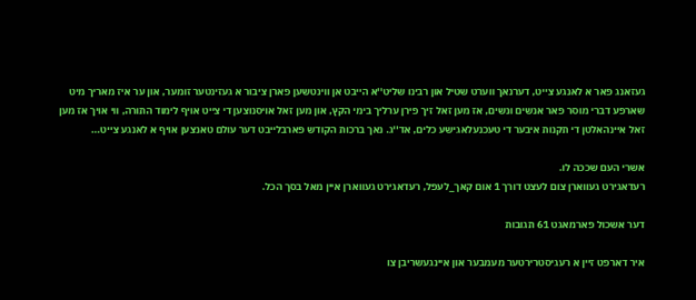געזאנג פאר א לאנגע צייט, דערנאך ווערט שטיל און רבינו שליט''א הייבט אן ווינטשען פארן ציבור א געזינטער זומער, און ער איז מאריך מיט שארפע דברי מוסר פאר אנשים ונשים, אז מען זאל זיך פירן ערליך בימי הקץ, און מען זאל אויסנוצען די צייט אויף לימוד התורה, ווי אויך אז מען זאל איינהאלטן די תקנות איבער די טעכנעלאגישע כלים, אד''ג. נאך ברכות הקודש פארבלייבט דער עולם טאנצען אויף א לאנגע צייט...

אשרי העם שככה לו.
רעדאגירט געווארן צום לעצט דורך 1 אום קאך_לעפל, רעדאגירט געווארן איין מאל בסך הכל.

דער אשכול פארמאגט 61 תגובות

איר דארפט זיין א רעגיסטרירטער מעמבער און איינגעשריבן צו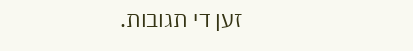זען די תגובות.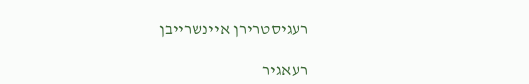רעגיסטרירן איינשרייבן

רעאגיר